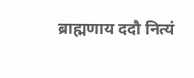ब्राह्मणाय ददौ नित्यं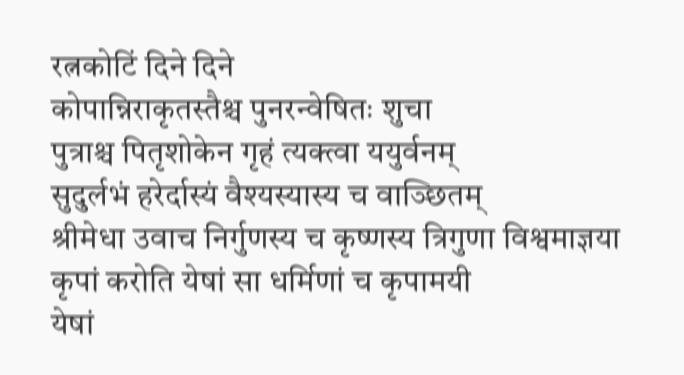रत्नकोटिं दिने दिने
कोपान्निराकृतस्तैश्च पुनरन्वेषितः शुचा
पुत्राश्च पितृशोकेन गृहं त्यक्त्वा ययुर्वनम्
सुदुर्लभं हरेर्दास्यं वैश्यस्यास्य च वाञ्छितम्
श्रीमेधा उवाच निर्गुणस्य च कृष्णस्य त्रिगुणा विश्वमाज्ञया
कृपां करोति येषां सा धर्मिणां च कृपामयी
येषां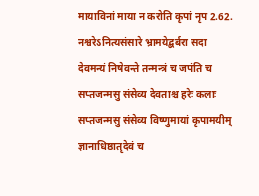मायाविनां माया न करोति कृपां नृप 2.62.
नश्वरेऽनित्यसंसारे भ्रामयेद्बर्बरा सदा
देवमन्यं निषेवन्ते तन्मन्त्रं च जपंति च
सप्तजन्मसु संसेव्य देवताश्च हरेः कलाः
सप्तजन्मसु संसेव्य विष्णुमायां कृपामयीम्
ज्ञानाधिष्ठातृदेवं च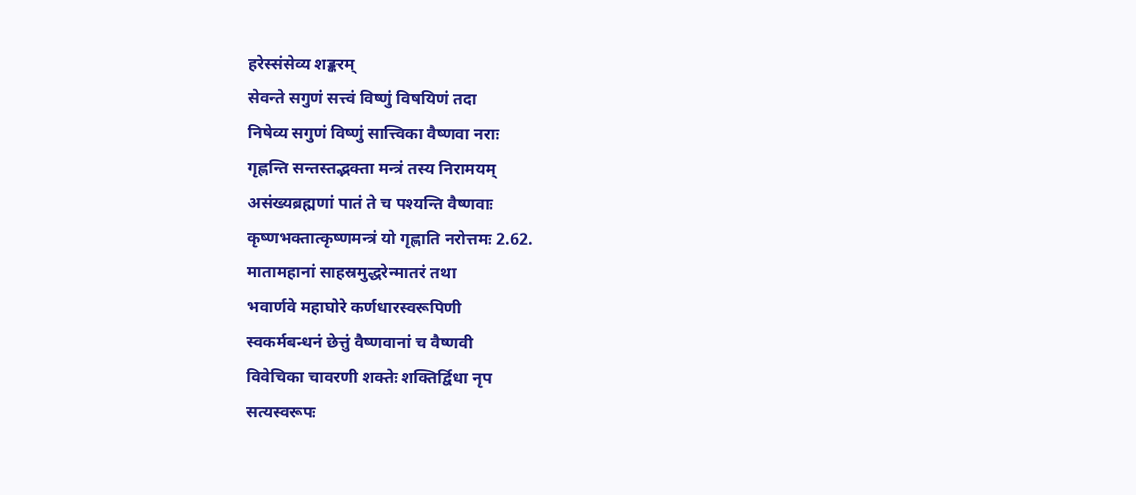हरेस्संसेव्य शङ्करम्
सेवन्ते सगुणं सत्त्वं विष्णुं विषयिणं तदा
निषेव्य सगुणं विष्णुं सात्त्विका वैष्णवा नराः
गृह्णन्ति सन्तस्तद्भक्ता मन्त्रं तस्य निरामयम्
असंख्यब्रह्मणां पातं ते च पश्यन्ति वैष्णवाः
कृष्णभक्तात्कृष्णमन्त्रं यो गृह्णाति नरोत्तमः 2.62.
मातामहानां साहस्रमुद्धरेन्मातरं तथा
भवार्णवे महाघोरे कर्णधारस्वरूपिणी
स्वकर्मबन्धनं छेत्तुं वैष्णवानां च वैष्णवी
विवेचिका चावरणी शक्तेः शक्तिर्द्विधा नृप
सत्यस्वरूपः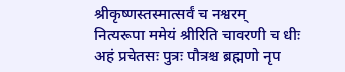श्रीकृष्णस्तस्मात्सर्वं च नश्वरम्
नित्यरूपा ममेयं श्रीरिति चावरणी च धीः
अहं प्रचेतसः पुत्रः पौत्रश्च ब्रह्मणो नृप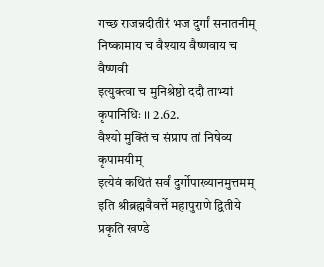गच्छ राजन्नदीतीरं भज दुर्गां सनातनीम्
निष्कामाय च वैश्याय वैष्णवाय च वैष्णवी
इत्युक्त्वा च मुनिश्रेष्ठो ददौ ताभ्यां कृपानिधिः ।। 2.62.
वैश्यो मुक्तिं च संप्राप तां निषेव्य कृपामयीम्
इत्येवं कथितं सर्वं दुर्गोपाख्यानमुत्तमम्
इति श्रीब्रह्मवैवर्त्ते महापुराणे द्वितीये प्रकृति खण्डे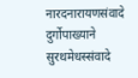नारदनारायणसंवादे दुर्गोपाख्याने सुरथमेधस्संवादे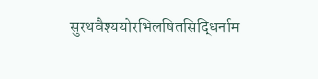सुरथवैश्ययोरभिलषितसिद्धिर्नाम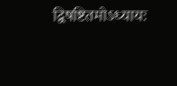द्विषष्टितमोऽध्यायः